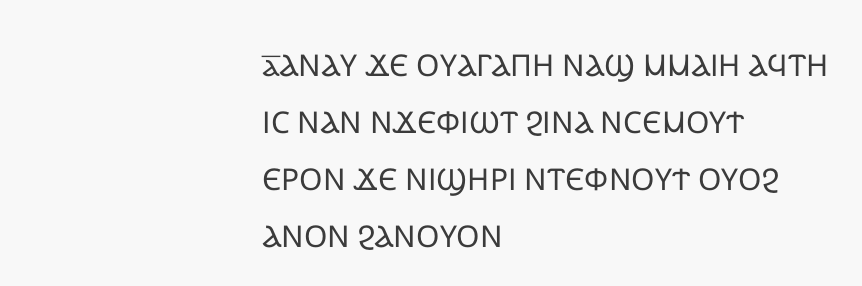ⲁ̅ⲀⲚⲀⲨ ϪⲈ ⲞⲨⲀⲄⲀⲠⲎ ⲚⲀϢ ⲘⲘⲀⲒⲎ ⲀϤⲦⲎ ⲒⲤ ⲚⲀⲚ ⲚϪⲈⲪⲒⲰⲦ ϨⲒⲚⲀ ⲚⲤⲈⲘⲞⲨϮ ⲈⲢⲞⲚ ϪⲈ ⲚⲒϢⲎⲢⲒ ⲚⲦⲈⲪⲚⲞⲨϮ ⲞⲨⲞϨ ⲀⲚⲞⲚ ϨⲀⲚⲞⲨⲞⲚ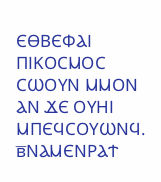ⲈⲐⲂⲈⲪⲀⲒ ⲠⲒⲔⲞⲤⲘⲞⲤ ⲤⲰⲞⲨⲚ ⲘⲘⲞⲚ ⲀⲚ ϪⲈ ⲞⲨⲎⲒ ⲘⲠⲈϤⲤⲞⲨⲰⲚϤ.
ⲃ̅ⲚⲀⲘⲈⲚⲢⲀϮ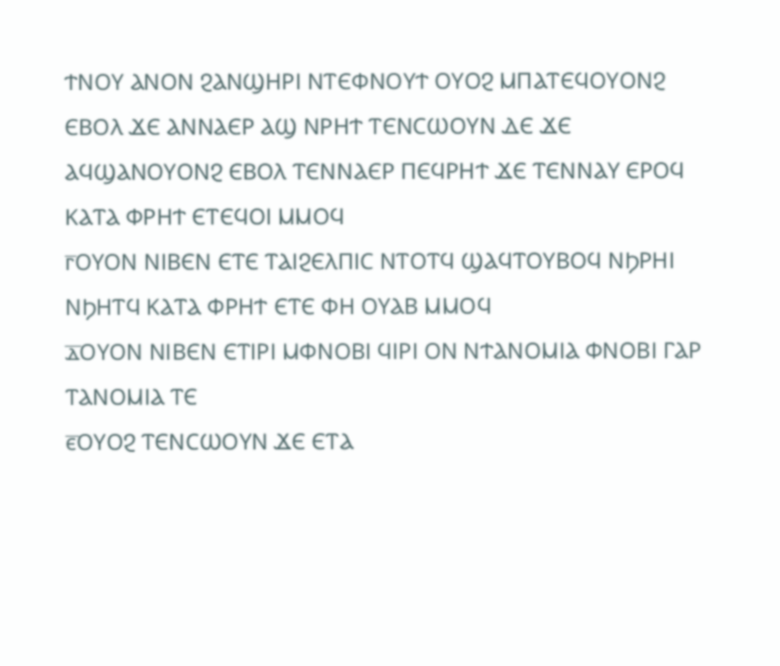ϮⲚⲞⲨ ⲀⲚⲞⲚ ϨⲀⲚϢⲎⲢⲒ ⲚⲦⲈⲪⲚⲞⲨϮ ⲞⲨⲞϨ ⲘⲠⲀⲦⲈϤⲞⲨⲞⲚϨ ⲈⲂⲞⲖ ϪⲈ ⲀⲚⲚⲀⲈⲢ ⲀϢ ⲚⲢⲎϮ ⲦⲈⲚⲤⲰⲞⲨⲚ ⲆⲈ ϪⲈ ⲀϤϢⲀⲚⲞⲨⲞⲚϨ ⲈⲂⲞⲖ ⲦⲈⲚⲚⲀⲈⲢ ⲠⲈϤⲢⲎϮ ϪⲈ ⲦⲈⲚⲚⲀⲨ ⲈⲢⲞϤ ⲔⲀⲦⲀ ⲪⲢⲎϮ ⲈⲦⲈϤⲞⲒ ⲘⲘⲞϤ
ⲅ̅ⲞⲨⲞⲚ ⲚⲒⲂⲈⲚ ⲈⲦⲈ ⲦⲀⲒϨⲈⲖⲠⲒⲤ ⲚⲦⲞⲦϤ ϢⲀϤⲦⲞⲨⲂⲞϤ ⲚϦⲢⲎⲒ ⲚϦⲎⲦϤ ⲔⲀⲦⲀ ⲪⲢⲎϮ ⲈⲦⲈ ⲪⲎ ⲞⲨⲀⲂ ⲘⲘⲞϤ
ⲇ̅ⲞⲨⲞⲚ ⲚⲒⲂⲈⲚ ⲈⲦⲒⲢⲒ ⲘⲪⲚⲞⲂⲒ ϤⲒⲢⲒ ⲞⲚ ⲚϮⲀⲚⲞⲘⲒⲀ ⲪⲚⲞⲂⲒ ⲄⲀⲢ ⲦⲀⲚⲞⲘⲒⲀ ⲦⲈ
ⲉ̅ⲞⲨⲞϨ ⲦⲈⲚⲤⲰⲞⲨⲚ ϪⲈ ⲈⲦⲀ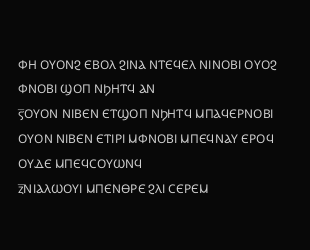ⲪⲎ ⲞⲨⲞⲚϨ ⲈⲂⲞⲖ ϨⲒⲚⲀ ⲚⲦⲈϤⲈⲖ ⲚⲒⲚⲞⲂⲒ ⲞⲨⲞϨ ⲪⲚⲞⲂⲒ ϢⲞⲠ ⲚϦⲎⲦϤ ⲀⲚ
ⲋ̅ⲞⲨⲞⲚ ⲚⲒⲂⲈⲚ ⲈⲦϢⲞⲠ ⲚϦⲎⲦϤ ⲘⲠⲀϤⲈⲢⲚⲞⲂⲒ ⲞⲨⲞⲚ ⲚⲒⲂⲈⲚ ⲈⲦⲒⲢⲒ ⲘⲪⲚⲞⲂⲒ ⲘⲠⲈϤⲚⲀⲨ ⲈⲢⲞϤ ⲞⲨⲆⲈ ⲘⲠⲈϤⲤⲞⲨⲰⲚϤ
ⲍ̅ⲚⲒⲀⲖⲰⲞⲨⲒ ⲘⲠⲈⲚⲐⲢⲈ ϨⲖⲒ ⲤⲈⲢⲈⲘ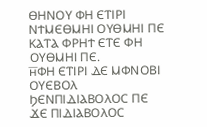ⲐⲎⲚⲞⲨ ⲪⲎ ⲈⲦⲒⲢⲒ ⲚϮⲘⲈⲐⲘⲎⲒ ⲞⲨⲐⲘⲎⲒ ⲠⲈ ⲔⲀⲦⲀ ⲪⲢⲎϮ ⲈⲦⲈ ⲪⲎ ⲞⲨⲐⲘⲎⲒ ⲠⲈ.
ⲏ̅ⲪⲎ ⲈⲦⲒⲢⲒ ⲆⲈ ⲘⲪⲚⲞⲂⲒ ⲞⲨⲈⲂⲞⲖ ϦⲈⲚⲠⲒⲆⲒⲀⲂⲞⲖⲞⲤ ⲠⲈ ϪⲈ ⲠⲒⲆⲒⲀⲂⲞⲖⲞⲤ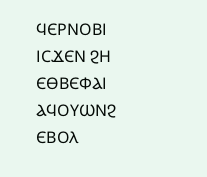ϤⲈⲢⲚⲞⲂⲒ ⲒⲤϪⲈⲚ ϨⲎ ⲈⲐⲂⲈⲪⲀⲒ ⲀϤⲞⲨⲰⲚϨ ⲈⲂⲞⲖ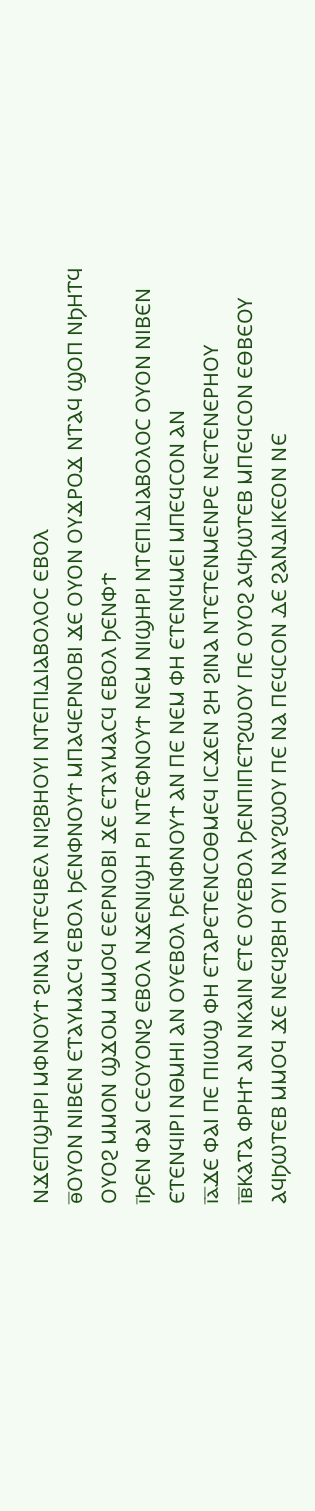ⲚϪⲈⲠϢⲎⲢⲒ ⲘⲪⲚⲞⲨϮ ϨⲒⲚⲀ ⲚⲦⲈϤⲂⲈⲖ ⲚⲒϨⲂⲎⲞⲨⲒ ⲚⲦⲈⲠⲒⲆⲒⲀⲂⲞⲖⲞⲤ ⲈⲂⲞⲖ
ⲑ̅ⲞⲨⲞⲚ ⲚⲒⲂⲈⲚ ⲈⲦⲀⲨⲘⲀⲤϤ ⲈⲂⲞⲖ ϦⲈⲚⲪⲚⲞⲨϮ ⲘⲠⲀϤⲈⲢⲚⲞⲂⲒ ϪⲈ ⲞⲨⲞⲚ ⲞⲨϪⲢⲞϪ ⲚⲦⲀϤ ϢⲞⲠ ⲚϦⲎⲦϤ ⲞⲨⲞϨ ⲘⲘⲞⲚ ϢϪⲞⲘ ⲘⲘⲞϤ ⲈⲈⲢⲚⲞⲂⲒ ϪⲈ ⲈⲦⲀⲨⲘⲀⲤϤ ⲈⲂⲞⲖ ϦⲈⲚⲪϮ
ⲓ̅ϦⲈⲚ ⲪⲀⲒ ⲤⲈⲞⲨⲞⲚϨ ⲈⲂⲞⲖ ⲚϪⲈⲚⲒϢⲎ ⲢⲒ ⲚⲦⲈⲪⲚⲞⲨϮ ⲚⲈⲘ ⲚⲒϢⲎⲢⲒ ⲚⲦⲈⲠⲒⲆⲒⲀⲂⲞⲖⲞⲤ ⲞⲨⲞⲚ ⲚⲒⲂⲈⲚ ⲈⲦⲈⲚϤⲒⲢⲒ ⲚⲐⲘⲎⲒ ⲀⲚ ⲞⲨⲈⲂⲞⲖ ϦⲈⲚⲪⲚⲞⲨϮ ⲀⲚ ⲠⲈ ⲚⲈⲘ ⲪⲎ ⲈⲦⲈⲚϤⲘⲈⲒ ⲘⲠⲈϤⲤⲞⲚ ⲀⲚ
ⲓ̅ⲁ̅ϪⲈ ⲪⲀⲒ ⲠⲈ ⲠⲒⲰϢ ⲪⲎ ⲈⲦⲀⲢⲈⲦⲈⲚⲤⲞⲐⲘⲈϤ ⲒⲤϪⲈⲚ ϨⲎ ϨⲒⲚⲀ ⲚⲦⲈⲦⲈⲚⲘⲈⲚⲢⲈ ⲚⲈⲦⲈⲚⲈⲢⲎⲞⲨ
ⲓ̅ⲃ̅ⲔⲀⲦⲀ ⲪⲢⲎϮ ⲀⲚ ⲚⲔⲀⲒⲚ ⲈⲦⲈ ⲞⲨⲈⲂⲞⲖ ϦⲈⲚⲠⲒⲠⲈⲦϨⲰⲞⲨ ⲠⲈ ⲞⲨⲞϨ ⲀϤϦⲰⲦⲈⲂ ⲘⲠⲈϤⲤⲞⲚ ⲈⲐⲂⲈⲞⲨ ⲀϤϦⲰⲦⲈⲂ ⲘⲘⲞϤ ϪⲈ ⲚⲈϤϨⲂⲎ ⲞⲨⲒ ⲚⲀⲨϨⲰⲞⲨ ⲠⲈ ⲚⲀ ⲠⲈϤⲤⲞⲚ ⲆⲈ ϨⲀⲚⲆⲒⲔⲈⲞⲚ ⲚⲈ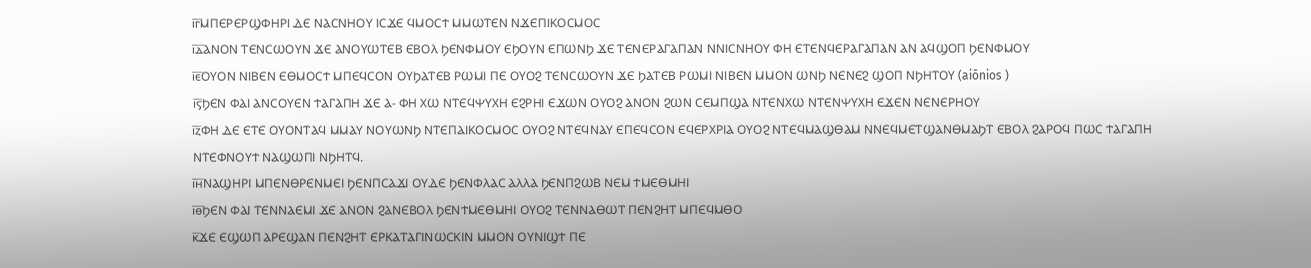ⲓ̅ⲅ̅ⲘⲠⲈⲢⲈⲢϢⲪⲎⲢⲒ ⲆⲈ ⲚⲀⲤⲚⲎⲞⲨ ⲒⲤϪⲈ ϤⲘⲞⲤϮ ⲘⲘⲰⲦⲈⲚ ⲚϪⲈⲠⲒⲔⲞⲤⲘⲞⲤ
ⲓ̅ⲇ̅ⲀⲚⲞⲚ ⲦⲈⲚⲤⲰⲞⲨⲚ ϪⲈ ⲀⲚⲞⲨⲰⲦⲈⲂ ⲈⲂⲞⲖ ϦⲈⲚⲪⲘⲞⲨ ⲈϦⲞⲨⲚ ⲈⲠⲰⲚϦ ϪⲈ ⲦⲈⲚⲈⲢⲀⲄⲀⲠⲀⲚ ⲚⲚⲒⲤⲚⲎⲞⲨ ⲪⲎ ⲈⲦⲈⲚϤⲈⲢⲀⲄⲀⲠⲀⲚ ⲀⲚ ⲀϤϢⲞⲠ ϦⲈⲚⲪⲘⲞⲨ
ⲓ̅ⲉ̅ⲞⲨⲞⲚ ⲚⲒⲂⲈⲚ ⲈⲐⲘⲞⲤϮ ⲘⲠⲈϤⲤⲞⲚ ⲞⲨϦⲀⲦⲈⲂ ⲢⲰⲘⲒ ⲠⲈ ⲞⲨⲞϨ ⲦⲈⲚⲤⲰⲞⲨⲚ ϪⲈ ϦⲀⲦⲈⲂ ⲢⲰⲘⲒ ⲚⲒⲂⲈⲚ ⲘⲘⲞⲚ ⲰⲚϦ ⲚⲈⲚⲈϨ ϢⲞⲠ ⲚϦⲎⲦⲞⲨ (aiōnios )
ⲓ̅ⲋ̅ϦⲈⲚ ⲪⲀⲒ ⲀⲚⲤⲞⲨⲈⲚ ϮⲀⲄⲀⲠⲎ ϪⲈ Ⲁ- ⲪⲎ ⲬⲰ ⲚⲦⲈϤⲮⲨⲬⲎ ⲈϨⲢⲎⲒ ⲈϪⲰⲚ ⲞⲨⲞϨ ⲀⲚⲞⲚ ϨⲰⲚ ⲤⲈⲘⲠϢⲀ ⲚⲦⲈⲚⲬⲰ ⲚⲦⲈⲚⲮⲨⲬⲎ ⲈϪⲈⲚ ⲚⲈⲚⲈⲢⲎⲞⲨ
ⲓ̅ⲍ̅ⲪⲎ ⲆⲈ ⲈⲦⲈ ⲞⲨⲞⲚⲦⲀϤ ⲘⲘⲀⲨ ⲚⲞⲨⲰⲚϦ ⲚⲦⲈⲠⲀⲒⲔⲞⲤⲘⲞⲤ ⲞⲨⲞϨ ⲚⲦⲈϤⲚⲀⲨ ⲈⲠⲈϤⲤⲞⲚ ⲈϤⲈⲢⲬⲢⲒⲀ ⲞⲨⲞϨ ⲚⲦⲈϤⲘⲀϢⲐⲀⲘ ⲚⲚⲈϤⲘⲈⲦϢⲀⲚⲐⲘⲀϦⲦ ⲈⲂⲞⲖ ϨⲀⲢⲞϤ ⲠⲰⲤ ϮⲀⲄⲀⲠⲎ ⲚⲦⲈⲪⲚⲞⲨϮ ⲚⲀϢⲰⲠⲒ ⲚϦⲎⲦϤ.
ⲓ̅ⲏ̅ⲚⲀϢⲎⲢⲒ ⲘⲠⲈⲚⲐⲢⲈⲚⲘⲈⲒ ϦⲈⲚⲠⲤⲀϪⲒ ⲞⲨⲆⲈ ϦⲈⲚⲪⲖⲀⲤ ⲀⲖⲖⲀ ϦⲈⲚⲠϨⲰⲂ ⲚⲈⲘ ϮⲘⲈⲐⲘⲎⲒ
ⲓ̅ⲑ̅ϦⲈⲚ ⲪⲀⲒ ⲦⲈⲚⲚⲀⲈⲘⲒ ϪⲈ ⲀⲚⲞⲚ ϨⲀⲚⲈⲂⲞⲖ ϦⲈⲚϮⲘⲈⲐⲘⲎⲒ ⲞⲨⲞϨ ⲦⲈⲚⲚⲀⲐⲰⲦ ⲠⲈⲚϨⲎⲦ ⲘⲠⲈϤⲘⲐⲞ
ⲕ̅ϪⲈ ⲈϢⲰⲠ ⲀⲢⲈϢⲀⲚ ⲠⲈⲚϨⲎⲦ ⲈⲢⲔⲀⲦⲀⲄⲒⲚⲰⲤⲔⲒⲚ ⲘⲘⲞⲚ ⲞⲨⲚⲒϢϮ ⲠⲈ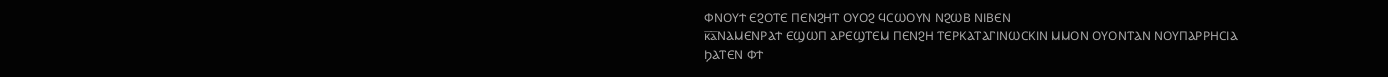ⲪⲚⲞⲨϮ ⲈϨⲞⲦⲈ ⲠⲈⲚϨⲎⲦ ⲞⲨⲞϨ ϤⲤⲰⲞⲨⲚ ⲚϨⲰⲂ ⲚⲒⲂⲈⲚ
ⲕ̅ⲁ̅ⲚⲀⲘⲈⲚⲢⲀϮ ⲈϢⲰⲠ ⲀⲢⲈϢⲦⲈⲘ ⲠⲈⲚϨⲎ ⲦⲈⲢⲔⲀⲦⲀⲄⲒⲚⲰⲤⲔⲒⲚ ⲘⲘⲞⲚ ⲞⲨⲞⲚⲦⲀⲚ ⲚⲞⲨⲠⲀⲢⲢⲎⲤⲒⲀ ϦⲀⲦⲈⲚ ⲪϮ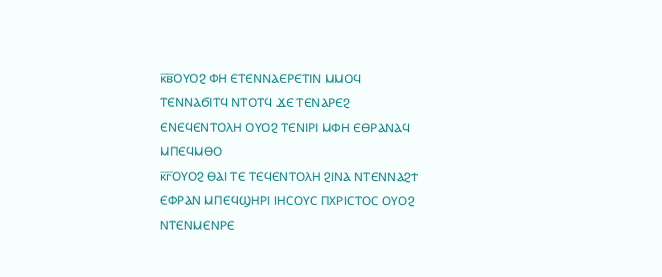ⲕ̅ⲃ̅ⲞⲨⲞϨ ⲪⲎ ⲈⲦⲈⲚⲚⲀⲈⲢⲈⲦⲒⲚ ⲘⲘⲞϤ ⲦⲈⲚⲚⲀϬⲒⲦϤ ⲚⲦⲞⲦϤ ϪⲈ ⲦⲈⲚⲀⲢⲈϨ ⲈⲚⲈϤⲈⲚⲦⲞⲖⲎ ⲞⲨⲞϨ ⲦⲈⲚⲒⲢⲒ ⲘⲪⲎ ⲈⲐⲢⲀⲚⲀϤ ⲘⲠⲈϤⲘⲐⲞ
ⲕ̅ⲅ̅ⲞⲨⲞϨ ⲐⲀⲒ ⲦⲈ ⲦⲈϤⲈⲚⲦⲞⲖⲎ ϨⲒⲚⲀ ⲚⲦⲈⲚⲚⲀϨϮ ⲈⲪⲢⲀⲚ ⲘⲠⲈϤϢⲎⲢⲒ ⲒⲎⲤⲞⲨⲤ ⲠⲬⲢⲒⲤⲦⲞⲤ ⲞⲨⲞϨ ⲚⲦⲈⲚⲘⲈⲚⲢⲈ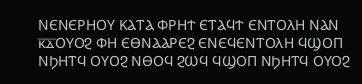ⲚⲈⲚⲈⲢⲎⲞⲨ ⲔⲀⲦⲀ ⲪⲢⲎϮ ⲈⲦⲀϤϮ ⲈⲚⲦⲞⲖⲎ ⲚⲀⲚ
ⲕ̅ⲇ̅ⲞⲨⲞϨ ⲪⲎ ⲈⲐⲚⲀⲀⲢⲈϨ ⲈⲚⲈϤⲈⲚⲦⲞⲖⲎ ϤϢⲞⲠ ⲚϦⲎⲦϤ ⲞⲨⲞϨ ⲚⲐⲞϤ ϨⲰϤ ϤϢⲞⲠ ⲚϦⲎⲦϤ ⲞⲨⲞϨ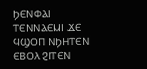ϦⲈⲚⲪⲀⲒ ⲦⲈⲚⲚⲀⲈⲘⲒ ϪⲈ ϤϢⲞⲠ ⲚϦⲎⲦⲈⲚ ⲈⲂⲞⲖ ϨⲒⲦⲈⲚ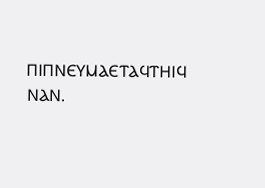ⲠⲒⲠⲚⲈⲨⲘⲀⲈⲦⲀϤⲦⲎⲒϤ ⲚⲀⲚ.